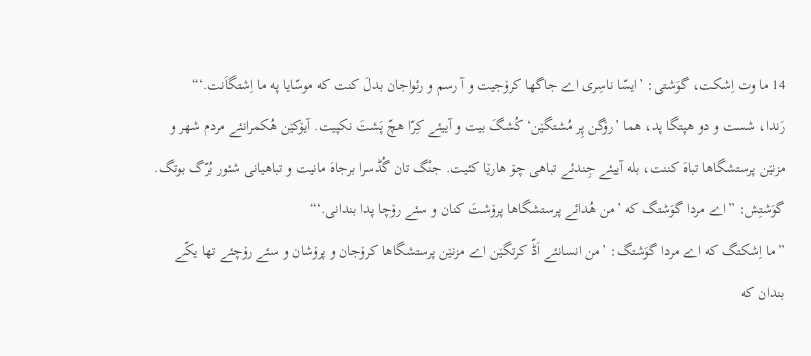14 ما وت اِشکت، گوَشتی: ’ایسّا ناسِری اے جاگها کرۆجیت و آ رسم و رئواجان بدلَ کنت که موسّایا په ما اِشتگاَنت.‘“
رَندا، شست و دو هپتگا پد، هما ’رۆگن پِر مُشتگێن‘ کُشگَ بیت و آییئے کِرّا هچّ پَشتَ نکپیت. آیۆکێن هُکمرانئے مردم شهر و مزنێن پرستشگاها تباهَ کننت، بله آییئے جِندئے تباهی چۆ هارێا کئیت. جنْگ تان گُڈسرا برجاهَ مانیت و تباهیانی شئور بُرّگ بوتگ.
گوَشتِش: ”اے مردا گوَشتگ که ’من هُدائے پرستشگاها پرۆشتَ کنان و سئے رۆچا پدا بندانی.‘“
”ما اِشکتگ که اے مردا گوَشتگ: ’من انسانئے اَڈّ کرتگێن اے مزنێن پرستشگاها کرۆجان و پرۆشان و سئے رۆچئے تها یکّے بندان که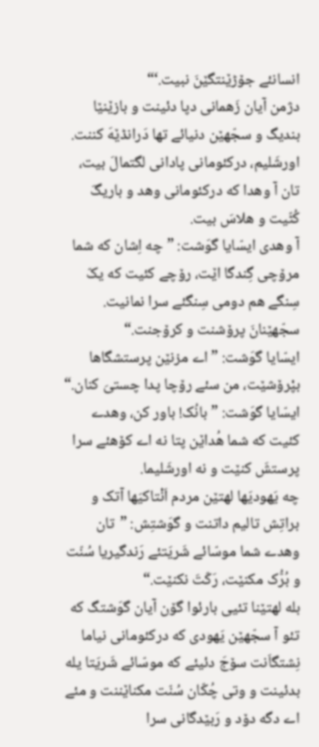انسانئے جۆڑێنتگێنَ نبیت.‘“
دژمن آیان زَهمانی دپا دئینت و بازێنێا بندیگ و سجّهێن دنیائے تها دَرانڈێهَ کننت. اورشَلیم، درکئومانی پادانی لگتمالَ بیت، تان آ وهدا که درکئومانی وهد و باریگَ کُٹّیت و هلاسَ بیت.
آ وهدی ایسّایا گوَشت: ”چه اِشان که شما مرۆچی گِندگا اێت، رۆچے کئیت که یکّ سِنگے هم دومی سِنگئے سرا نمانیت. سجّهێنانَ پرۆشنت و کرۆجنت.“
ایسّایا گوَشت: ”اے مزنێن پرستشگاها بپْرۆشێت، من سئے رۆچا پدا چستیَ کنان.“
ایسّایا گوَشت: ”بانُک! باور کن، وهدے کئیت که شما هُداێن پتا نه اے کۆهئے سرا پرستشَ کنێت و نه اورشَلیما.
چه یَهودیَها لهتێن مردم اَنْتاکیَها آتک و براتِش تالیم داتنت و گوَشتِش: ”تان وهدے شما موسّائے شَریَتئے رَندگیریا سُنّت و بُرُّک مکنێت، رَکّتَ نکنێت.“
بله لهتێنا تئیی بارئوا گۆن آیان گوَشتگ که تئو آ سجّهێن یَهودی که درکئومانی نیاما نِشتگاَنت سۆجَ دئیئے که موسّائے شَریَتا یله بدئینت و وتی چُکّان سُنّت مکناێننت و مئے اے دگه دۆد و رَبێدگانی سرا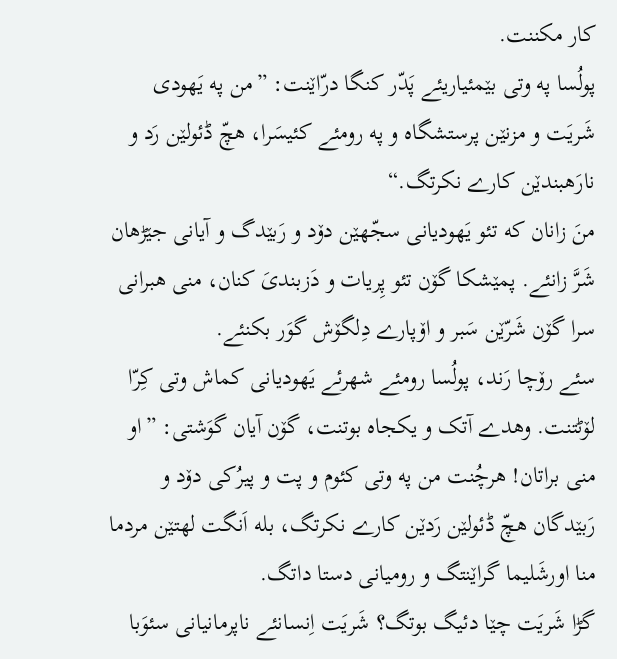کار مکننت.
پولُسا په وتی بێمئیاریئے پَدّر کنگا درّاێنت: ”من په یَهودی شَریَت و مزنێن پرستشگاه و په رومئے کئیسَرا، هچّ ڈئولێن رَد و نارَهبندێن کارے نکرتگ.“
منَ زانان که تئو یَهودیانی سجّهێن دۆد و رَبێدگ و آیانی جێڑهان شَرَّ زانئے. پمێشکا گۆن تئو پِریات و دَزبندیَ کنان، منی هبرانی سرا گۆن شَرّێن سَبر و اۆپارے دِلگۆش گوَر بکنئے.
سئے رۆچا رَند، پولُسا رومئے شهرئے یَهودیانی کماش وتی کِرّا لۆٹتنت. وهدے آتک و یکجاه بوتنت، گۆن آیان گوَشتی: ”او منی براتان! هرچُنت من په وتی کئوم و پت و پیرُکی دۆد و رَبێدگان هچّ ڈئولێن رَدێن کارے نکرتگ، بله اَنگت لهتێن مردما منا اورشَلیما گراێنتگ و رومیانی دستا داتگ.
گڑا شَریَت چێا دئیگ بوتگ؟ شَریَت اِنسانئے ناپرمانیانی سئوَبا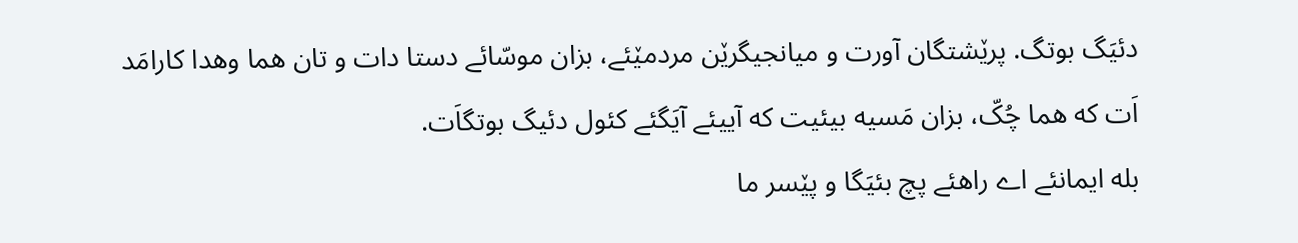دئیَگ بوتگ. پرێشتگان آورت و میانجیگرێن مردمێئے، بزان موسّائے دستا دات و تان هما وهدا کارامَد اَت که هما چُکّ، بزان مَسیه بیئیت که آییئے آیَگئے کئول دئیگ بوتگاَت.
بله ایمانئے اے راهئے پچ بئیَگا و پێسر ما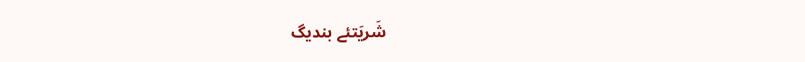شَریَتئے بندیگ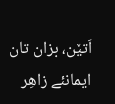اَتێن، بزان تان ایمانئے زاهِر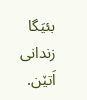بئیَگا زندانی اَتێن.